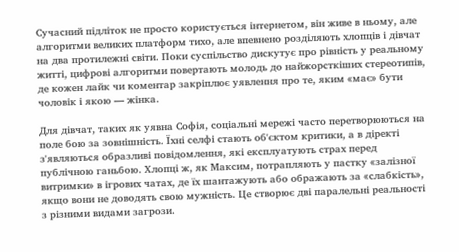Сучасний підліток не просто користується інтернетом, він живе в ньому, але алгоритми великих платформ тихо, але впевнено розділяють хлопців і дівчат на два протилежні світи. Поки суспільство дискутує про рівність у реальному житті, цифрові алгоритми повертають молодь до найжорсткіших стереотипів, де кожен лайк чи коментар закріплює уявлення про те, яким «має» бути чоловік і якою — жінка.

Для дівчат, таких як уявна Софія, соціальні мережі часто перетворюються на поле бою за зовнішність. Їхні селфі стають об'єктом критики, а в діректі з'являються образливі повідомлення, які експлуатують страх перед публічною ганьбою. Хлопці ж, як Максим, потрапляють у пастку «залізної витримки» в ігрових чатах, де їх шантажують або ображають за «слабкість», якщо вони не доводять свою мужність. Це створює дві паралельні реальності з різними видами загрози.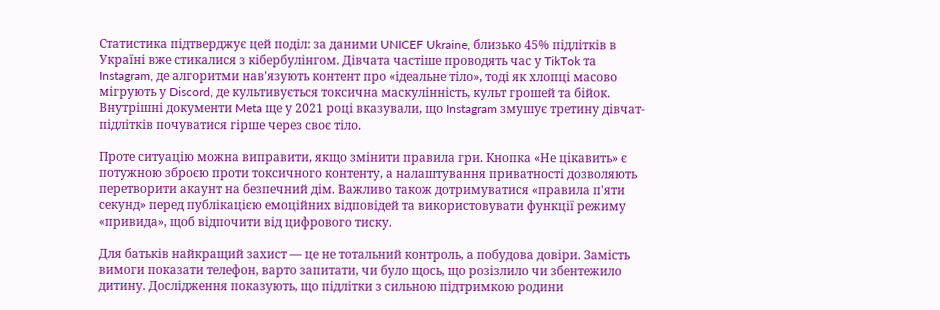Статистика підтверджує цей поділ: за даними UNICEF Ukraine, близько 45% підлітків в Україні вже стикалися з кібербулінгом. Дівчата частіше проводять час у TikTok та Instagram, де алгоритми нав'язують контент про «ідеальне тіло», тоді як хлопці масово мігрують у Discord, де культивується токсична маскулінність, культ грошей та бійок. Внутрішні документи Meta ще у 2021 році вказували, що Instagram змушує третину дівчат-підлітків почуватися гірше через своє тіло.

Проте ситуацію можна виправити, якщо змінити правила гри. Кнопка «Не цікавить» є потужною зброєю проти токсичного контенту, а налаштування приватності дозволяють перетворити акаунт на безпечний дім. Важливо також дотримуватися «правила п'яти секунд» перед публікацією емоційних відповідей та використовувати функції режиму «привида», щоб відпочити від цифрового тиску.

Для батьків найкращий захист — це не тотальний контроль, а побудова довіри. Замість вимоги показати телефон, варто запитати, чи було щось, що розізлило чи збентежило дитину. Дослідження показують, що підлітки з сильною підтримкою родини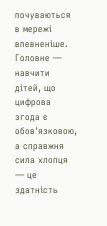почуваються в мережі впевненіше. Головне — навчити дітей, що цифрова згода є обов'язковою, а справжня сила хлопця — це здатність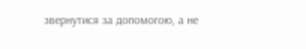звернутися за допомогою, а не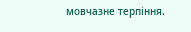мовчазне терпіння.